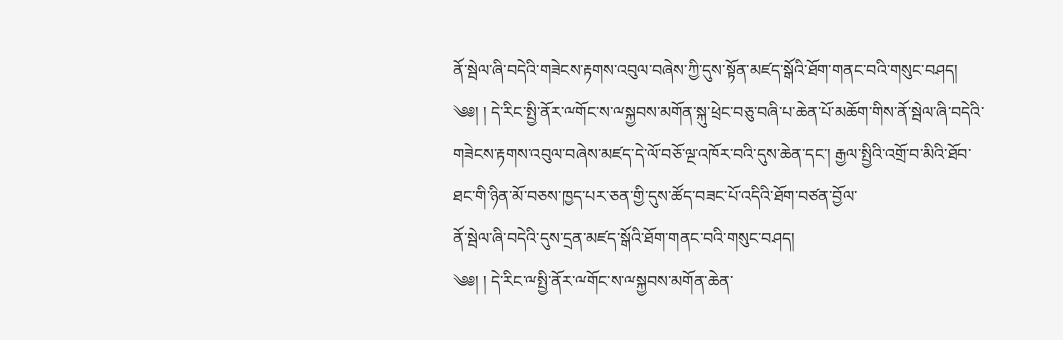ནོ་སྦེལ་ཞི་བདེའི་གཟེངས་རྟགས་འབུལ་བཞེས་ཀྱི་དུས་སྟོན་མཛད་སྒོའི་ཐོག་གནང་བའི་གསུང་བཤད།
༄༅། ། དེ་རིང་སྤྱི་ནོར་ྋགོང་ས་ྋསྐྱབས་མགོན་སྐུ་ཕྲེང་བཅུ་བཞི་པ་ཆེན་པོ་མཆོག་གིས་ནོ་སྦེལ་ཞི་བདེའི་གཟེངས་རྟགས་འབུལ་བཞེས་མཛད་དེ་ལོ་བཅོ་ལྔ་འཁོར་བའི་དུས་ཆེན་དང་། རྒྱལ་སྤྱིའི་འགྲོ་བ་མིའི་ཐོབ་ཐང་གི་ཉིན་མོ་བཅས་ཁྱད་པར་ཅན་གྱི་དུས་ཚོད་བཟང་པོ་འདིའི་ཐོག་བཙན་བྱོལ་
ནོ་སྦེལ་ཞི་བདེའི་དུས་དྲན་མཛད་སྒོའི་ཐོག་གནང་བའི་གསུང་བཤད།
༄༅། ། དེ་རིང་ྋསྤྱི་ནོར་ྋགོང་ས་ྋསྐྱབས་མགོན་ཆེན་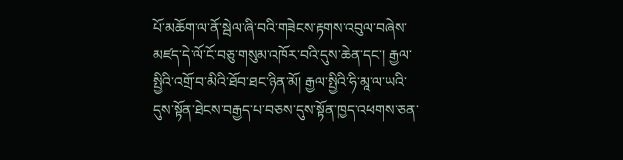པོ་མཆོག་ལ་ནོ་སྦེལ་ཞི་བའི་གཟེངས་རྟགས་འབུལ་བཞེས་མཛད་དེ་ལོ་ངོ་བཅུ་གསུམ་འཁོར་བའི་དུས་ཆེན་དང་། རྒྱལ་སྤྱིའི་འགྲོ་བ་མིའི་ཐོབ་ཐང་ཉིན་མོ། རྒྱལ་སྤྱིའི་ཧི་མཱ་ལ་ཡའི་དུས་སྟོན་ཐེངས་བརྒྱད་པ་བཅས་དུས་སྟོན་ཁྱད་འཕགས་ཅན་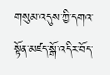གསུམ་འདུས་ཀྱི་དགའ་སྟོན་མཛད་སྒོ་འདིར་བོད་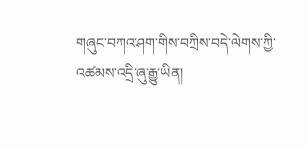གཞུང་བཀའ་ཤག་གིས་བཀྲིས་བདེ་ལེགས་ཀྱི་འཚམས་འདྲི་ཞུ་རྒྱུ་ཡིན།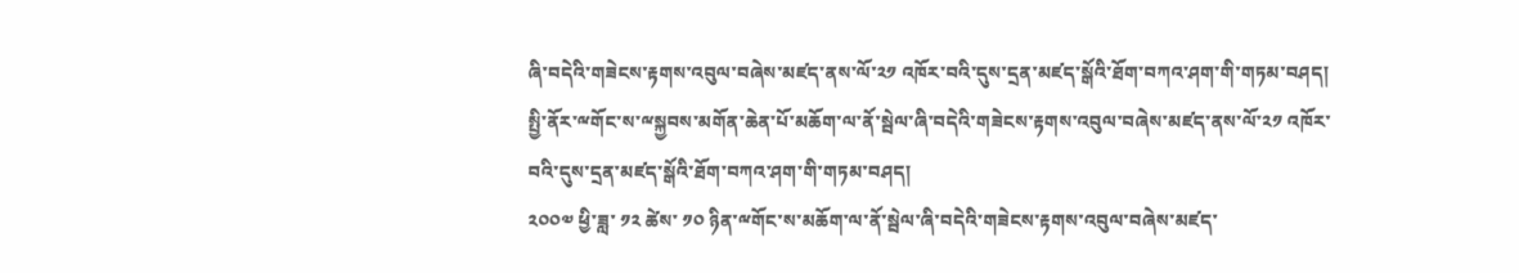ཞི་བདེའི་གཟེངས་རྟགས་འབུལ་བཞེས་མཛད་ནས་ལོ་༢༡ འཁོར་བའི་དུས་དྲན་མཛད་སྒོའི་ཐོག་བཀའ་ཤག་གི་གཏམ་བཤད།
སྤྱི་ནོར་ྋགོང་ས་ྋསྐྱབས་མགོན་ཆེན་པོ་མཆོག་ལ་ནོ་སྦེལ་ཞི་བདེའི་གཟེངས་རྟགས་འབུལ་བཞེས་མཛད་ནས་ལོ་༢༡ འཁོར་བའི་དུས་དྲན་མཛད་སྒོའི་ཐོག་བཀའ་ཤག་གི་གཏམ་བཤད།
༢༠༠༧ ཕྱི་ཟླ་ ༡༢ ཚེས་ ༡༠ ཉིན་ྋགོང་ས་མཆོག་ལ་ནོ་སྦེལ་ཞི་བདེའི་གཟེངས་རྟགས་འབུལ་བཞེས་མཛད་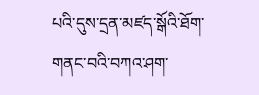པའི་དུས་དྲན་མཛད་སྒོའི་ཐོག་གནང་བའི་བཀའ་ཤག་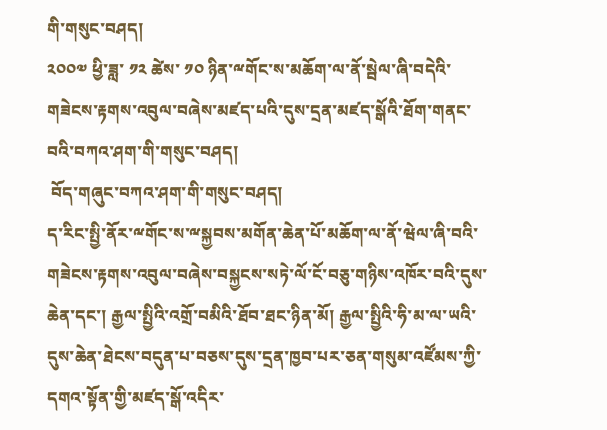གི་གསུང་བཤད།
༢༠༠༧ ཕྱི་ཟླ་ ༡༢ ཚེས་ ༡༠ ཉིན་ྋགོང་ས་མཆོག་ལ་ནོ་སྦེལ་ཞི་བདེའི་གཟེངས་རྟགས་འབུལ་བཞེས་མཛད་པའི་དུས་དྲན་མཛད་སྒོའི་ཐོག་གནང་བའི་བཀའ་ཤག་གི་གསུང་བཤད།
 བོད་གཞུང་བཀའ་ཤག་གི་གསུང་བཤད།
ད་རིང་སྤྱི་ནོར་ྋགོང་ས་ྋསྐྱབས་མགོན་ཆེན་པོ་མཆོག་ལ་ནོ་ཝེལ་ཞི་བའི་གཟེངས་རྟགས་འབུལ་བཞེས་བསྐྱངས་སཏེ་ལོ་ངོ་བཅུ་གཉིས་འཁོར་བའི་དུས་ཆེན་དང་། རྒྱལ་སྤྱིའི་འགྲོ་བམིའི་ཐོབ་ཐང་ཉིན་མོ། རྒྱལ་སྤྱིའི་ཧི་མ་ལ་ཡའི་དུས་ཆེན་ཐེངས་བདུན་པ་བཅས་དུས་དྲན་ཁྱབ་པར་ཅན་གསུམ་འཛོམས་ཀྱི་དགའ་སྟོན་གྱི་མཛད་སྒོ་འདིར་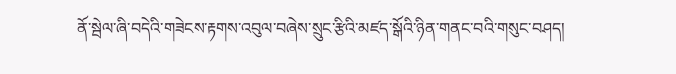ནོ་སྦེལ་ཞི་བདེའི་གཟེངས་རྟགས་འབུལ་བཞེས་སྲུང་རྩིའི་མཛད་སྒོའི་ཉིན་གནང་བའི་གསུང་བཤད།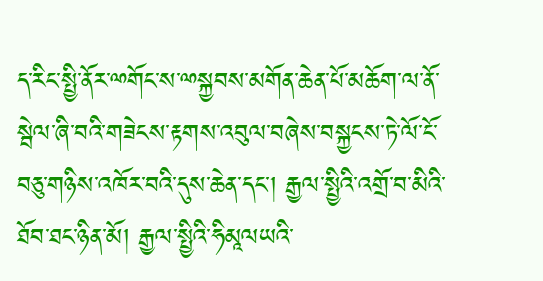ད་རིང་སྤྱི་ནོར་ྋགོང་ས་ྋསྐྱབས་མགོན་ཆེན་པོ་མཆོག་ལ་ནོ་སྦེལ་ཞི་བའི་གཟེངས་རྟགས་འབུལ་བཞེས་བསྐྱངས་ཏེ་ལོ་ངོ་བཅུ་གཉིས་འཁོར་བའི་དུས་ཆེན་དང་། རྒྱལ་སྤྱིའི་འགྲོ་བ་མིའི་ཐོབ་ཐང་ཉིན་མོ། རྒྱལ་སྤྱིའི་ཧིམཱལཡའི་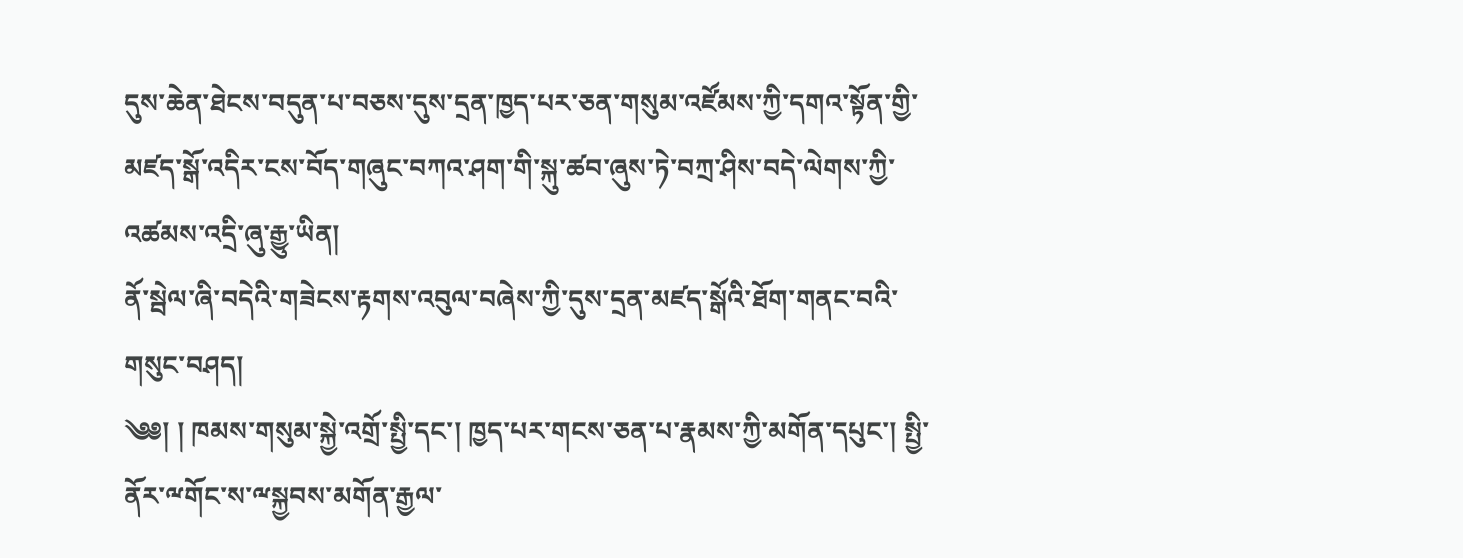དུས་ཆེན་ཐེངས་བདུན་པ་བཅས་དུས་དྲན་ཁྱད་པར་ཅན་གསུམ་འཛོམས་ཀྱི་དགའ་སྟོན་གྱི་མཛད་སྒོ་འདིར་ངས་བོད་གཞུང་བཀའ་ཤག་གི་སྐུ་ཚབ་ཞུས་ཏེ་བཀྲ་ཤིས་བདེ་ལེགས་ཀྱི་འཚམས་འདྲི་ཞུ་རྒྱུ་ཡིན།
ནོ་སྦེལ་ཞི་བདེའི་གཟེངས་རྟགས་འབུལ་བཞེས་ཀྱི་དུས་དྲན་མཛད་སྒོའི་ཐོག་གནང་བའི་གསུང་བཤད།
༄༅། ། ཁམས་གསུམ་སྐྱེ་འགྲོ་སྤྱི་དང་། ཁྱད་པར་གངས་ཅན་པ་རྣམས་ཀྱི་མགོན་དཔུང་། སྤྱི་ནོར་ྋགོང་ས་ྋསྐྱབས་མགོན་རྒྱལ་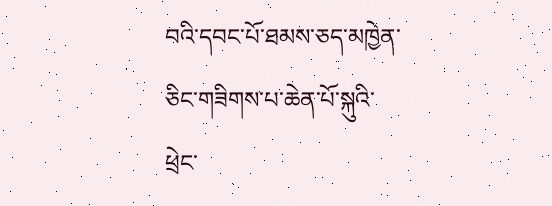བའི་དབང་པོ་ཐམས་ཅད་མཁྱེན་ཅིང་གཟིགས་པ་ཆེན་པོ་སྐུའི་ཕྲེང་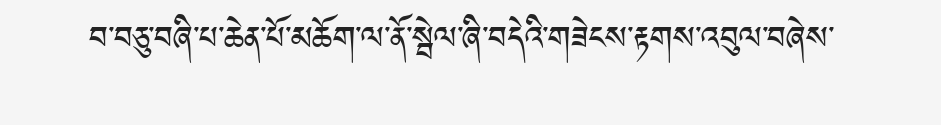བ་བཅུ་བཞི་པ་ཆེན་པོ་མཆོག་ལ་ནོ་སྦེལ་ཞི་བདེའི་གཟེངས་རྟགས་འབུལ་བཞེས་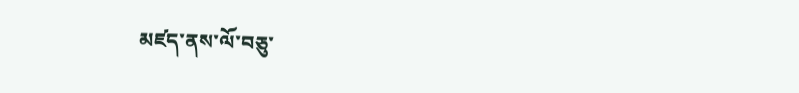མཛད་ནས་ལོ་བཅུ་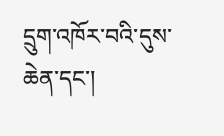དྲུག་འཁོར་བའི་དུས་ཆེན་དང་།